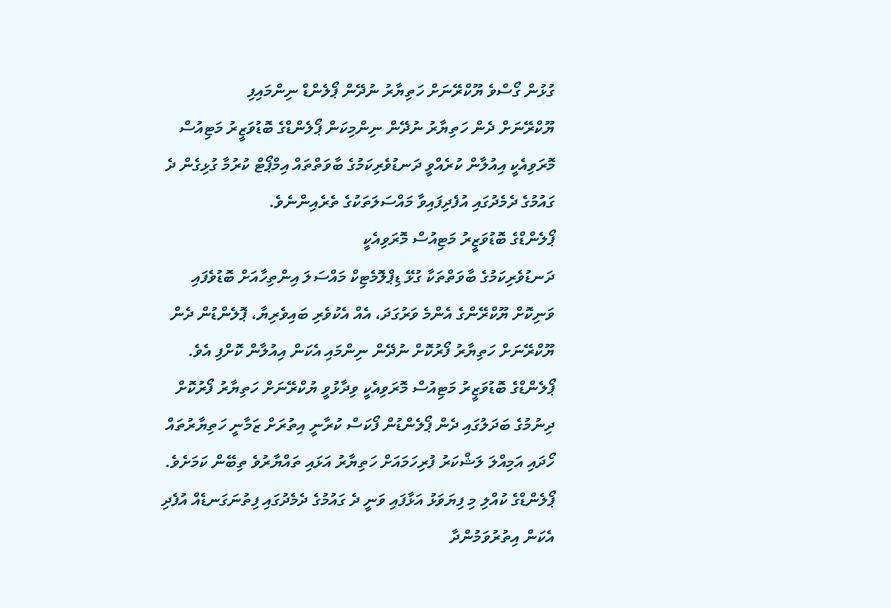ގުޅުން ގޯސްވެ ޔޫކްރޭނަށް ހަތިޔާރު ނުދޭން ޕޯލެންޑް ނިންމައިފި
ޔޫކްރޭނަށް ދެން ހަތިޔާރު ނުދޭން ނިންމިކަން ޕޯލެންޑްގެ ބޮޑުވަޒީރު މަޓިއުސް މޮރަވިއެކީ އިއުލާން ކުރެއްވީ ދަނޑުވެރިކަމުގެ ބާވަތްތައް އިމްޕޯޓް ކުރުމާ ގުޅިގެން ދެ ގައުމުގެ ދެމެދުގައި އުފެދިފައިވާ މައްސަލަތަކުގެ ތެރެއިންނެވެ.
ޕޯލެންޑްގެ ބޮޑުވަޒީރު މަޓިއުސް މޮރަވިއެކީ
ދަނޑުވެރިކަމުގެ ބާވަތްތަކާ ގުޅޭ ޑިޕްލޮމެޓިކް މައްސަލަ އިންތިހާއަށް ބޮޑުވެފައި ވަނިކޮށް ޔޫކްރޭންގެ އެންމެ ވަރުގަދަ، އެއް އެކުވެރި ބައިވެރިޔާ، ޕޮލެންޑުން ދެން ޔޫކްރޭނަށް ހަތިޔާރު ފޯރުކޮށް ނުދޭން ނިންމައި އެކަން އިއުލާން ކޮށްފި އެވެ.
ޕޯލެންޑްގެ ބޮޑުވަޒީރު މަޓިއުސް މޮރަވިއެކީ ވިދާޅުވީ ޔުކްރޭނަށް ހަތިޔާރު ފޯރުކޮށް ދިނުމުގެ ބަދަލުގައި ދެން ޕޯލެންޑުން ފޯކަސް ކުރާނީ އިތުރަށް ޒަމާނީ ހަތިޔާރުތައް ހޯދައި އަމިއްލަ ލަޝްކަރު ފުރިހަމައަށް ހަތިޔާރު އަޅައި ތައްޔާރުވެ ތިބޭން ކަމަށެވެ.
ޕޯލެންޑްގެ ކުއްލި މި ފިޔަވަޅު އަޅާފައި ވަނީ ދެ ގައުމުގެ ދެމެދުގައި ފިތުނަގަނޑެއް އުފެދި އެކަން އިތުރުވަމުންދާ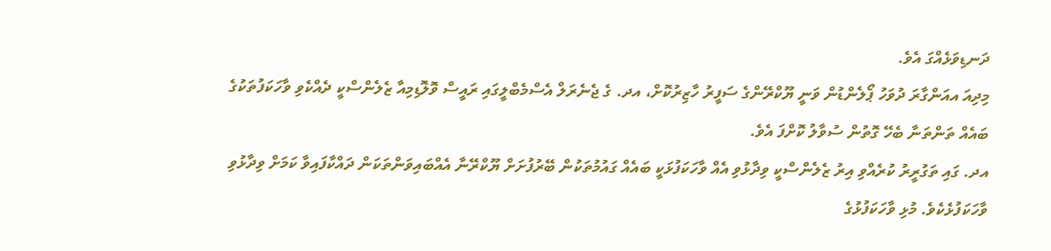ދަނޑިވަޅެއްގަ އެވެ.
މިދިއަ އއަންގާރަ ދުވަހު ޕޯލެންޑުން ވަނީ ޔޫކްރޭންގެ ސަފީރު ހާޒިރުކޮށް، އދ. ގެ ޖެނެރަލް އެސްމެބްލީގައި ރައީސް ވޮލޮޑިމިއާ ޒެލެންސްކީ ދެއްކެވި ވާހަކަފުތަކުގެ ބައެއް ތަންތަނާ ބެހޭ ގޮތުން ސުވާލު ކޮށްފަ އެވެ.
އދ. ގައި ތަގުރީރު ކުރެއްވި އިރު ޒެލެންސްކީ ވިދާޅުވި އެއް ވާހަކަފުޅަކީ ބައެއް ގައުމުތަކުން ބޭރުފުށަށް ޔޫކްރޭނާ އެއްބައިވަންތަކަން ދައްކާފައިވާ ކަމަށް ވިދާޅުވި ވާހަކަފުޅެކެވެ. މުޅި ވާހަކަފުޅުގެ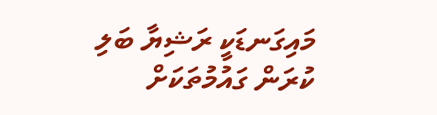މައިގަނޑަކީ ރަޝިޔާ ބަލި ކުރަން ގައުމުތަކަށް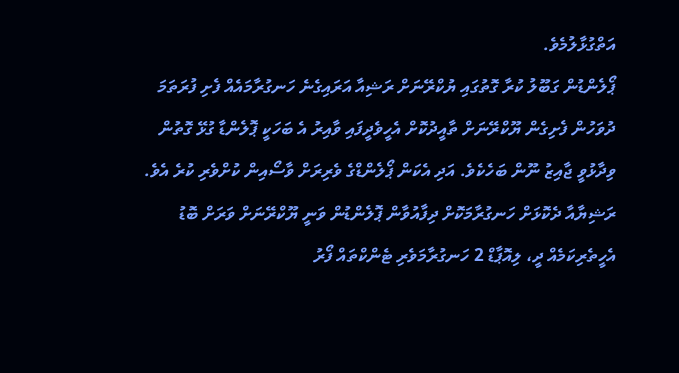އަތްގުޅާލުމެވެ.
ޕޯލެންޑުން ގަބޫލު ކުރާ ގޮތުގައި ޔުކްރޭނަށް ރަޝިއާ އަރައިގެނެ ހަނގުރާމައެއް ފެށި ފުރަތަމަ ދުވަހުން ފެށިގެން ޔޫކްރޭނަށް ތާއީދުކޮށް އެހީވެދީފައި ވާއިރު އެ ބަހަކީ ޕޮލެންޑާ ގުޅޭ ގޮތުން ވިދާޅުވީ ޖާއިޒު ނޫން ބަހެކެވެ. އަދި އެކަން ޕޯލެންޑްގެ ވެރިރަށް ވާސޯއިން ކުށްވެރި ކުރެ އެވެ.
ރަޝިޔާއާ ދެކޮޅަށް ހަނގުރާމަކޮށް ދިފާއުވާން ޕޮލެންޑުން ވަނީ ޔޫކްރޭނަށް ވަރަށް ބޮޑު އެހީތެރިކަމެއް ދީ، ލިއޮޕާޑް 2 ހަނގުރާމަވެރި ޓެންކްތައް ފޯރު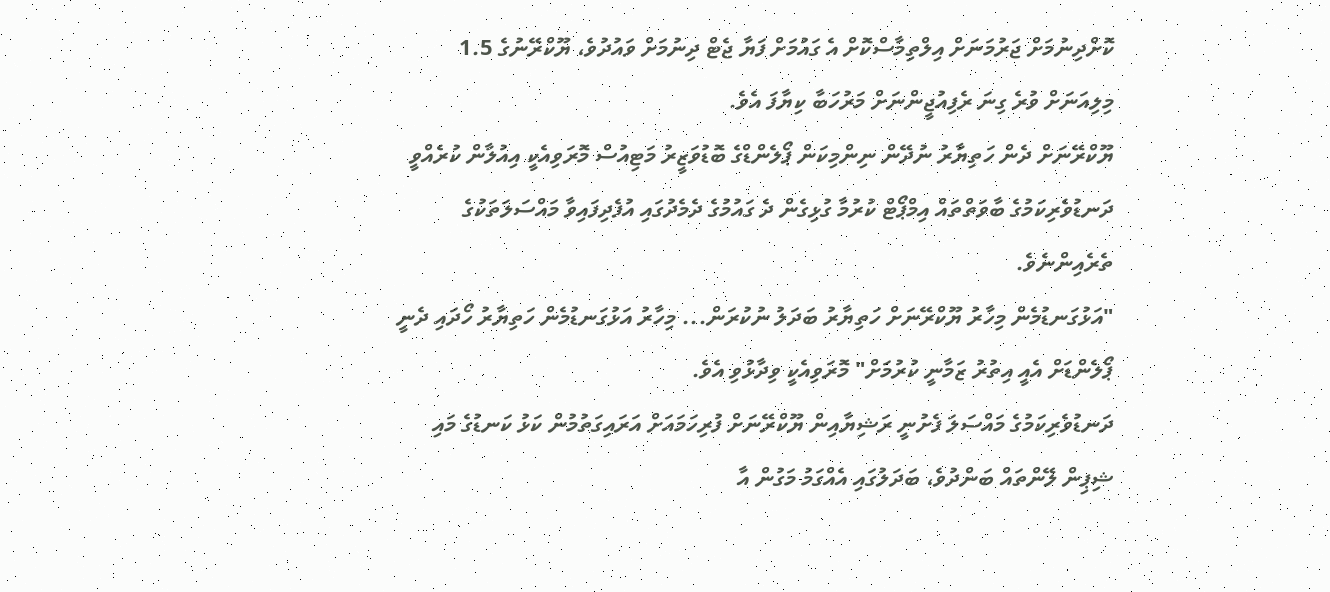ކޮށްދިނުމަށް ޖަރުމަނަށް އިލްތިމާސްކޮށް އެ ގައުމަށް ފަޔާ ޖެޓް ދިނުމަށް ވައުދުވެ، ޔޫކްރޭނުގެ 1.5 މިލިއަނަށް ވުރެ ގިނަ ރެފިއުޖީންނަށް މަރުހަބާ ކިޔާފަ އެވެ.
ޔޫކްރޭނަށް ދެން ހަތިޔާރު ނުދޭން ނިންމިކަން ޕޯލެންޑްގެ ބޮޑުވަޒީރު މަޓިއުސް މޮރަވިއެކީ އިއުލާން ކުރެއްވީ ދަނޑުވެރިކަމުގެ ބާވަތްތައް އިމްޕޯޓް ކުރުމާ ގުޅިގެން ދެ ގައުމުގެ ދެމެދުގައި އުފެދިފައިވާ މައްސަލަތަކުގެ ތެރެއިންނެވެ.
"އަޅުގަނޑުމެން މިހާރު ޔޫކްރޭނަށް ހަތިޔާރު ބަދަލު ނުކުރަން... މިހާރު އަޅުގަނޑުމެން ހަތިޔާރު ހޯދައި ދެނީ ޕޯލެންޑަށް އެއީ އިތުރު ޒަމާނީ ކުރުމަށް" މޮރަވިއެކީ ވިދާޅުވި އެވެ.
ދަނޑުވެރިކަމުގެ މައްސަލަ ފެށުނީ ރަޝިޔާއިން ޔޫކްރޭނަށް ފުރިހަމައަށް އަރައިގަތުމުން ކަޅު ކަނޑުގެ މައި ޝިޕިން ލޭންތައް ބަންދުވެ، ބަދަލުގައި އެއްގަމު މަގުން އާ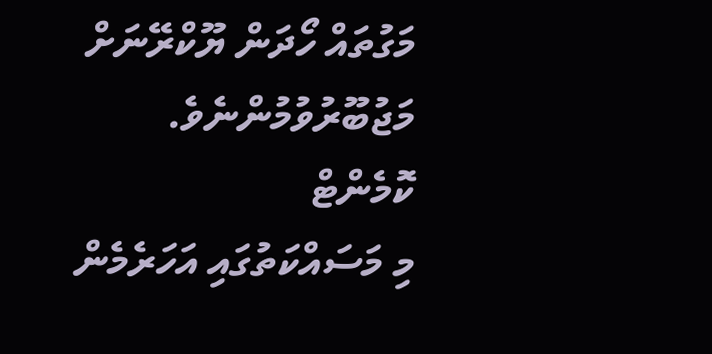މަގުތައް ހޯދަން ޔޫކްރޭނަށް މަޖުބޫރުވުމުންނެވެ.
ކޮމެންޓް
މި މަސައްކަތުގައި އަހަރެމެން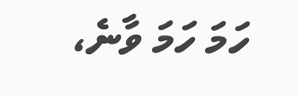ހަމަ ހަމަ ވާނެ،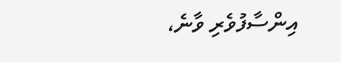އިންސާފުވެރި ވާނެ،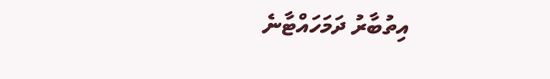އިތުބާރު ދަމަހައްޓާނެ